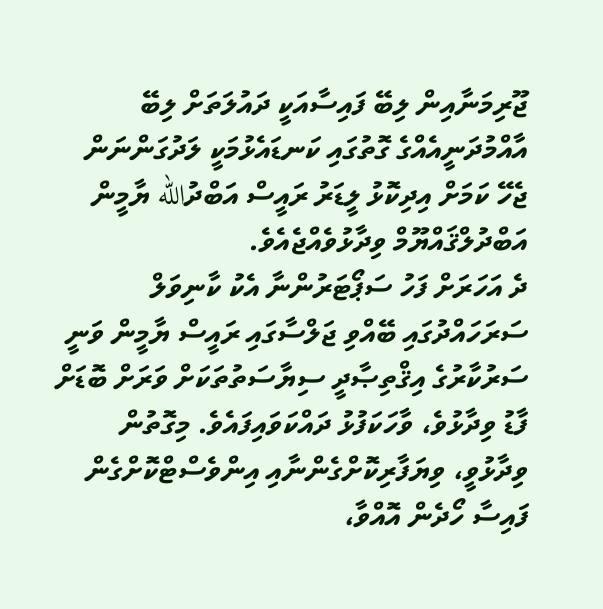ޖޫރިމަނާއިން ލިބޭ ފައިސާއަކީ ދައުލަތަށް ލިބޭ އާއްމުދަނީއެއްގެ ގޮތުގައި ކަނޑައެޅުމަކީ ލަދުގަންނަން ޖެހޭ ކަމަށް އިދިކޮޅު ލީޑަރު ރައީސް އަބްދުالله ޔާމީން އަބްދުލްޤައްޔޫމް ވިދާޅުވެއްޖެއެވެ.
ދެ އަހަރަށް ފަހު ސަޕޯޓަރުންނާ އެކު ކާނިވަލް ސަރަހައްދުގައި ބޭއްވި ޖަލްސާގައި ރައީސް ޔާމީން ވަނީ ސަރުކާރުގެ އިޤްތިޞާދީ ސިޔާސަތުތަކަށް ވަރަށް ބޮޑަށް ފާޑު ވިދާޅުވެ، ވާހަކަފުޅު ދައްކަވައިފައެވެ. މިގޮތުން ވިދާޅުވީ، ވިޔަފާރިކޮށްގެންނާއި އިންވެސްޓްކޮށްގެން ފައިސާ ހޯދެން އޮއްވާ،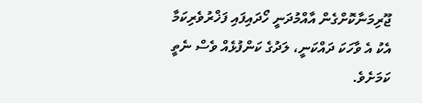ޖޫރިމަނާކޮށްގެން އާއްމުދަނީ ހޯދައިފައި ފަޚްރުވެރިކަމާ އެކު އެ ވާހަކަ ދައްކަނީ، ލަދުގެ ކަންފުޅެއް ވެސް ނެތީ ކަމަށެވެ.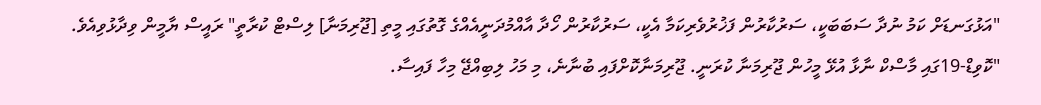"އަޅުގަނޑަށް ކަމު ނުދާ ސަބަބަކީ، ސަރުކާރުން ފަޚުރުވެރިކަމާ އެކީ، ސަރުކާރުން ހޯދާ އާއްމުދަނީއެއްގެ ގޮތުގައި މީތި [ޖޫރިމަނާ] ލިސްޓް ކުރާތީ" ރައީސް ޔާމީން ވިދާޅުވިއެވެ.
"ކޮވިޑް-19ގައި މާސްކް ނާޅާ އުޅޭ މީހުން ޖޫރިމަނާ ކުރަނީ. ޖޫރިމަނާކޮށްފައި ބުނާނެ، މި މަހު ލިބިއްޖޭ މިހާ ފައިސާ.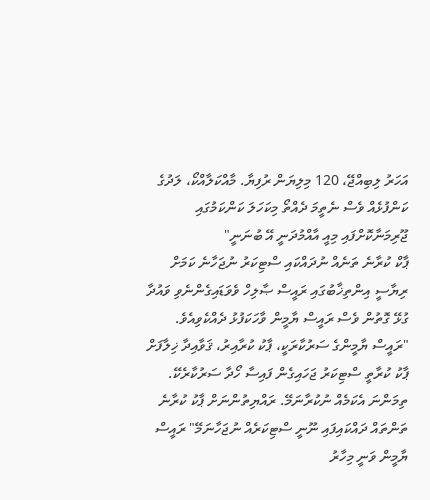އަހަރު ލިބިއްޖޭ، 120 މިލިޔަން ރުފިޔާ. މާއްކަލާއްކޯ، ލަދުގެ ކަންފުޅެއް ވެސް ނެތީމަ ދެއްތޯ މިކަހަލަ ކަންކަމުގައި ޖޫރިމަނާކޮށްފައި މިއީ އާއްމުދަނީ އޭ ބުނަނީ"
ޕާކް ކުރާނެ ތަނެއް ނުދައްކައި ސްޓިކަރު ނުޖަހާނެ ކަމަށް ރިޔާސީ އިންތިޚާބުގައި ރައީސް ޞާލިހް ވެވަޑައިގެންނެވި ވައުދާ ގުޅޭ ގޮތުން ވެސް ރައީސް ޔާމީން ވާހަކަފުޅު ދެއްކެވިއެވެ.
"ރައީސް ޔާމީންގެ ސަރުކާރަކީ، ޕާކު ކުރާއިރު، ޤަވާއިދާ ޚިލާފަށް ޕާކު ކުރާތީ ސްޓިކަރު ޖަހައިގެން ފައިސާ ހޯދާ ސަރުކާރެކޭ. ތިމަންނަ އެކަމެއް ނުކުރާނަމޭ. ރައްޔިތުންނަށް ޕާކު ކުރާނެ ތަންތައް ދައްކައިފައި ނޫނީ ސްޓިކަރެއް ނުޖަހާނަމޭ" ރައީސް ޔާމީން ވަނީ މިހާރު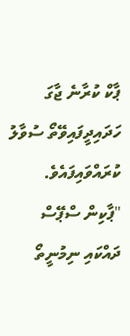ޕާކް ކުރާނެ ޖާގަ ހަދައިދީފައިވޭތޯ ސުވާލު ކުރައްވައިފައެވެ.
"ޕާކިން ސްޕޭސް ދައްކައި ނިމުނީތޯ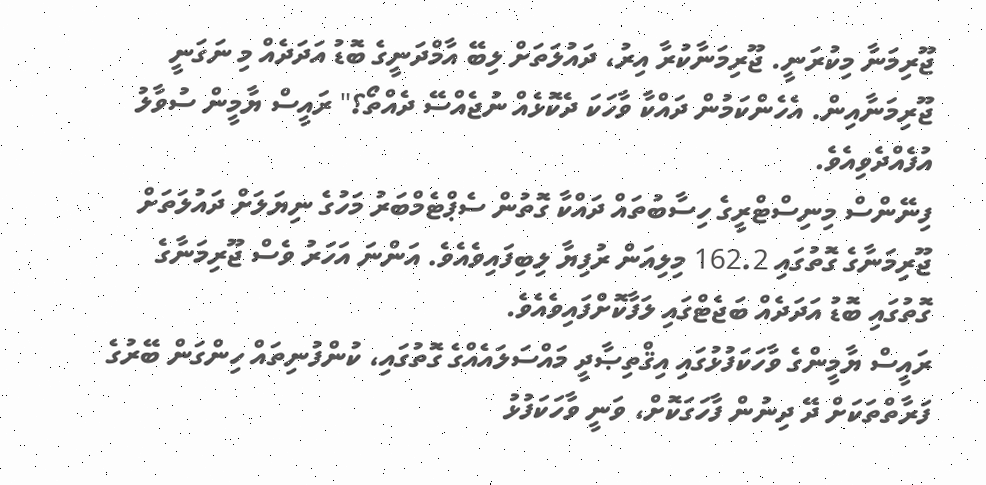ޖޫރިމަނާ މިކުރަނީ. ޖޫރިމަނާކުރާ އިރު، ދައުލަތަށް ލިބޭ އާމްދަނީގެ ބޮޑު އަދަދެއް މި ނަގަނީ ޖޫރިމަނާއިން. އެހެންކަމުން ދައްކާ ވާހަކަ ދެކޮޅެއް ނުޖެއްސޭ ދެއްތޯ؟" ރައީސް ޔާމީން ސުވާލު އުފެއްދެވިއެވެ.
ފިނޭންސް މިނިސްޓްރީގެ ހިސާބުތައް ދައްކާ ގޮތުން ސެޕްޓެމްބަރު މަހުގެ ނިޔަލަށް ދައުލަތަށް ޖޫރިމަނާގެ ގޮތުގައި 162.2 މިލިއަން ރުފިޔާ ލިބިފައިވެއެވެ. އަންނަ އަހަރު ވެސް ޖޫރިމަނާގެ ގޮތުގައި ބޮޑު އަދަދެއް ބަޖެޓްގައި ލަފާކޮށްފައިވެއެވެ.
ރައީސް ޔާމީންގެ ވާހަކަފުޅުގައި އިޤްތިޞާދީ މައްސަލައެއްގެ ގޮތުގައި، ކުންފުނިތައް ހިންގަން ބޭރުގެ ފަރާތްތަކަށް ދޭ ދިނުން ފާހަގަކޮށް، ވަނީ ވާހަކަފުޅު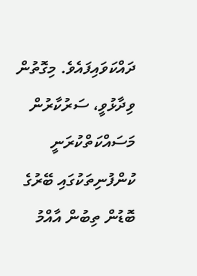ދައްކަވައިފައެވެ. މިގޮތުން ވިދާޅުވީ، ސަރުކާރުން މަސައްކަތްކުރަނީ ކުންފުނިތަކުގައި ބޭރުގެ ބޮޑުން ތިބުން އާއްމު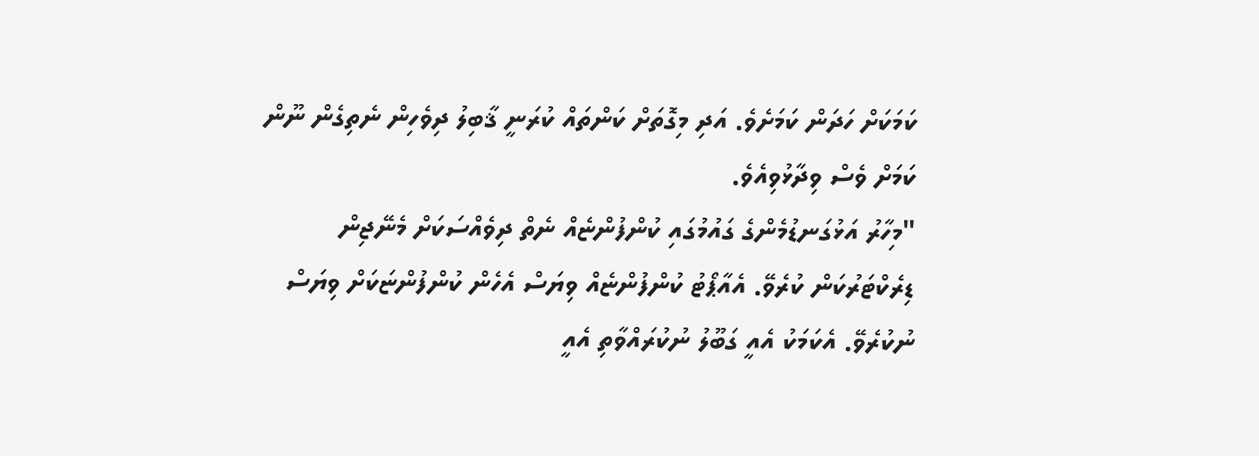ކަމަކަށް ހަދަން ކަމަށެވެ. އަދި މިގޮތަށް ކަންތައް ކުރަނީ ޤާބިލު ދިވެހިން ނެތިގެން ނޫން ކަމަށް ވެސް ވިދާޅުވިއެވެ.
"މިހާރު އަޅުގަނޑުމެންގެ ގައުމުގައި ކުންފުންޏެއް ނެތް ދިވެއްސަކަށް މެނޭޖިން ޑިރެކްޓަރުކަން ކުރެވޭ. އެއާޕޯޓު ކުންފުންޏެއް ވިޔަސް އެހެން ކުންފުންޏަކަށް ވިޔަސް ނުކުރެވޭ. އެކަމަކު އެއީ ގަބޫލު ނުކުރައްވާތި އެއީ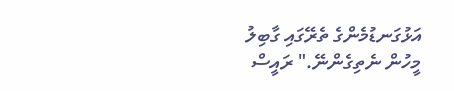އަޅުގަނޑުމެންގެ ތެރޭގައި ގާބިލު މީހުން ނެތިގެންނޭ." ރައީސް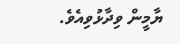ޔާމީން ވިދާޅުވިއެވެ.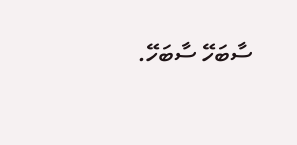ސާބަހޭ ސާބަހޭ.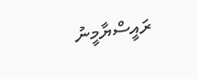ރައީސްޔާމީނު